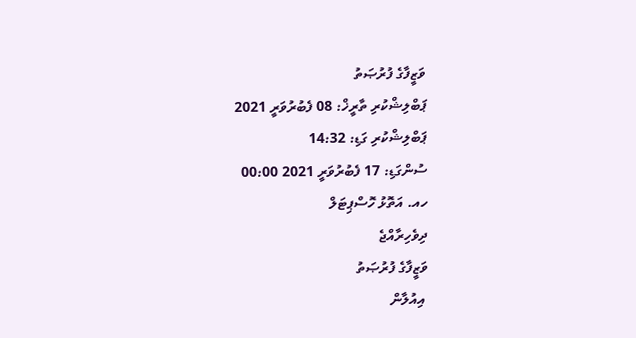ވަޒީފާގެ ފުރުޞަތު
ޕަބްލިޝްކުރި ތާރީޚް: 08 ފެބުރުވަރީ 2021
ޕަބްލިޝްކުރި ގަޑި: 14:32
ސުންގަޑި: 17 ފެބުރުވަރީ 2021 00:00
ހއ. އަތޮޅު ހޮސްޕިޓަލް
ދިވެހިރާއްޖެ
ވަޒީފާގެ ފުރުޞަތު
 އިއުލާން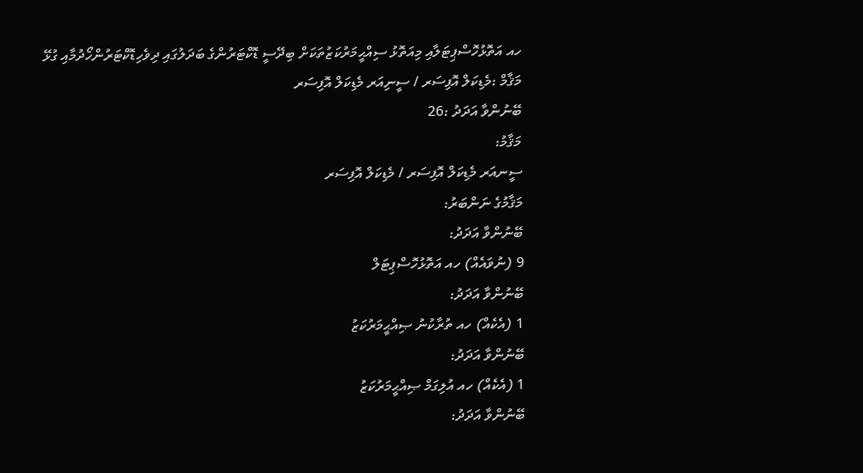ހއ އަތޮޅުހޮސްޕިޓަލާއި މިއަތޮޅު ސިއްޙީމަރުކަޒުތަކަށް ބިދޭސީ ޑޮކްޓަރުންގެ ބަދަލުގައި ދިވެހިޑޮކްޓަރުންހޯދުމާއި ގުޅޭ
މަޤާމް :މެޑިކަލް އޮފިސަރ / ސީނިއަރ މެޑިކަލް އޮފިސަރ
ބޭނުންވާ އަދަދު :26
މަޤާމު:
ސީނއަރ މެޑިކަލް އޮފިސަރ / މެޑިކަލް އޮފިސަރ
މަޤާމުގެ ނަންބަރު:
ބޭނުންވާ އަދަދު:
9 (ނުވައެއް) ހއ އަތޮޅުހޮސްޕިޓަލް
ބޭނުންވާ އަދަދު:
1 (އެކެއް) ހއ ތުރާކުނު ޞިއްޙީމަރުކަޒު
ބޭނުންވާ އަދަދު:
1 (އެކެއް) ހއ އުލިގަމް ޞިއްޙީމަރުކަޒު
ބޭނުންވާ އަދަދު: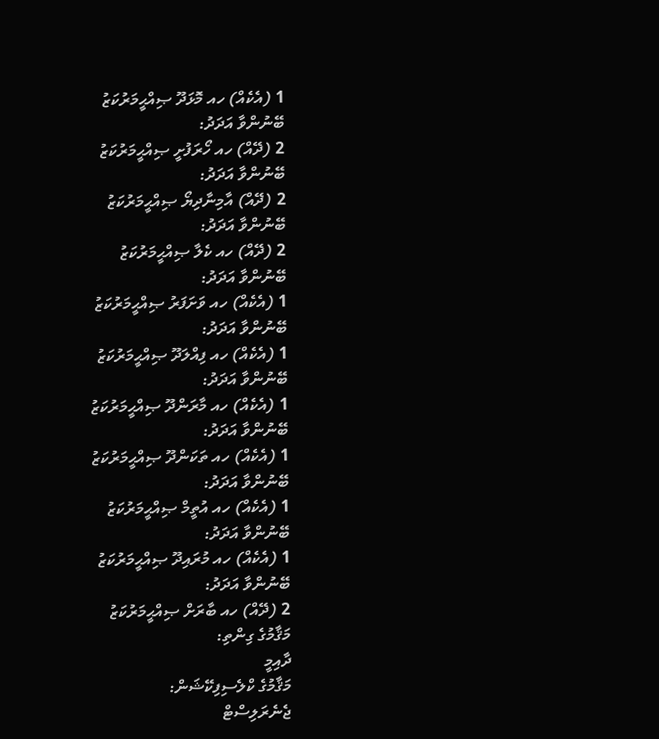1 (އެކެއް) ހއ މޮޅަދޫ ޞިއްޙީމަރުކަޒު
ބޭނުންވާ އަދަދު:
2 (ދޭއް) ހއ ހޯރަފުށީ ޞިއްޙީމަރުކަޒު
ބޭނުންވާ އަދަދު:
2 (ދޭއް) އާމިނާދިޔޯ ޞިއްޙީމަރުކަޒު
ބޭނުންވާ އަދަދު:
2 (ދޭއް) ހއ ކެލާ ޞިއްޙީމަރުކަޒު
ބޭނުންވާ އަދަދު:
1 (އެކެއް) ހއ ވަށަފަރު ޞިއްޙީމަރުކަޒު
ބޭނުންވާ އަދަދު:
1 (އެކެއް) ހއ ފިއްލަދޫ ޞިއްޙީމަރުކަޒު
ބޭނުންވާ އަދަދު:
1 (އެކެއް) ހއ މާރަންދޫ ޞިއްޙީމަރުކަޒު
ބޭނުންވާ އަދަދު:
1 (އެކެއް) ހއ ތަކަންދޫ ޞިއްޙީމަރުކަޒު
ބޭނުންވާ އަދަދު:
1 (އެކެއް) ހއ އުތީމް ޞިއްޙީމަރުކަޒު
ބޭނުންވާ އަދަދު:
1 (އެކެއް) ހއ މުރައިދޫ ޞިއްޙީމަރުކަޒު
ބޭނުންވާ އަދަދު:
2 (ދޭއް) ހއ ބާރަށް ޞިއްޙީމަރުކަޒު
މަޤާމުގެ ގިންތި:
ދާއިމީ
މަޤާމުގެ ކްލެސިފިކޭޝަން:
ޖެނެރަލިސްޓް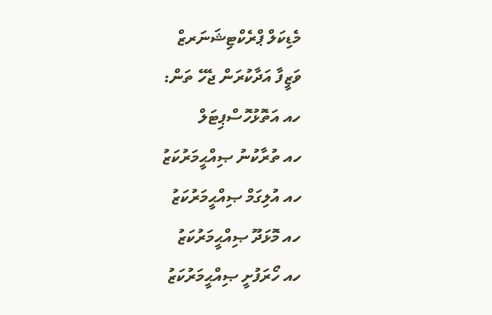މެޑިކަލް ޕްރެކްޓިޝަނަރޒް
ވަޒީފާ އަދާކުރަން ޖެހޭ ތަން:
ހއ އަތޮޅުހޮސްޕިޓަލް
ހއ ތުރާކުނު ޞިއްޙީމަރުކަޒު
ހއ އުލިގަމް ޞިއްޙީމަރުކަޒު
ހއ މޮޅަދޫ ޞިއްޙީމަރުކަޒު
ހއ ހޯރަފުށީ ޞިއްޙީމަރުކަޒު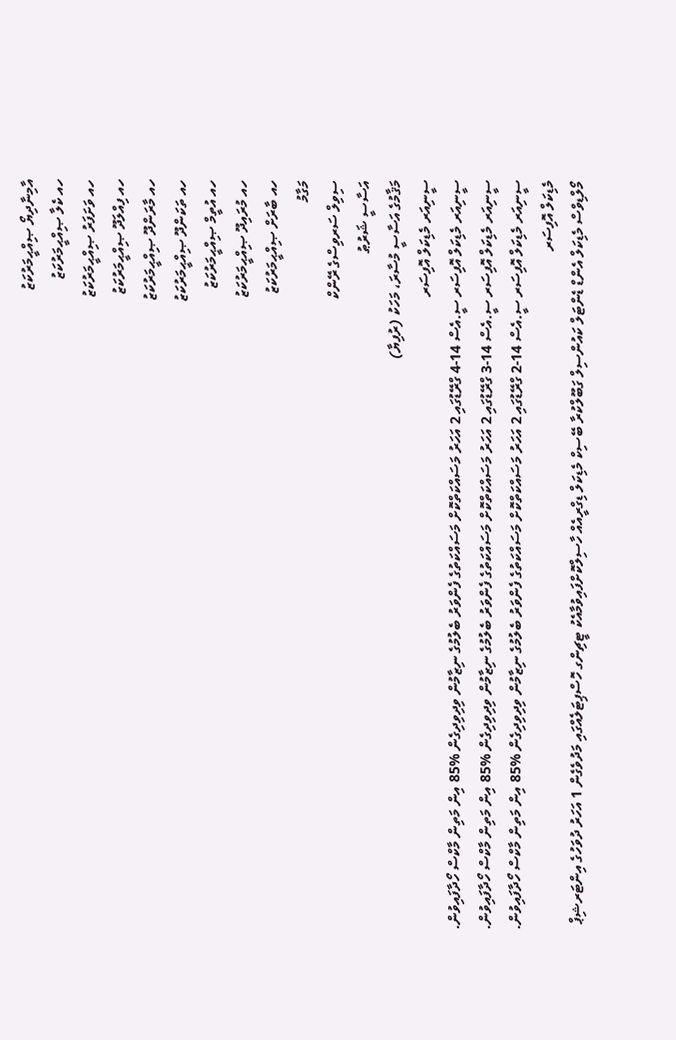އާމިނާދިޔޯ ޞިއްޙީމަރުކަޒު
ހއ ކެލާ ޞިއްޙީމަރުކަޒު
ހއ ވަށަފަރު ޞިއްޙީމަރުކަޒު
ހއ ފިއްލަދޫ ޞިއްޙީމަރުކަޒު
ހއ މާރަންދޫ ޞިއްޙީމަރުކަޒު
ހއ ތަކަންދޫ ޞިއްޙީމަރުކަޒު
ހއ އުތީމް ޞިއްޙީމަރުކަޒު
ހއ މުރައިދޫ ޞިއްޙީމަރުކަޒު
ހއ ބާރަށް ޞިއްޙީމަރުކަޒު
މަގާމު
ސިވިލް ސަރވިސްގެ ރޭންކް
އަސާސީ ޝަރުޠު
މަޤާމުގެ އަސާސީ މުސާރަ، މަހަކު (ރުފިޔާ)
ސީނިއަރ މެޑިކަލް އޮފިސަރ
ސީނިއަރ މެޑިކަލް އޮފިސަރ ސީ.އެސް 14-4 ގްރޭޑުގައި 2 އަހަރު މަސައްކަތްކޮށް މަސައްކަތުގެ ފެންވަރު ބެލުމުގެ ނިޒާމުން ވިދިވިދިގެން %85 އިން މަތިން މާކްސް ހޯދާފައިވުން.
ސީނިއަރ މެޑިކަލް އޮފިސަރ ސީ.އެސް 14-3 ގްރޭޑުގައި 2 އަހަރު މަސައްކަތްކޮށް މަސައްކަތުގެ ފެންވަރު ބެލުމުގެ ނިޒާމުން ވިދިވިދިގެން %85 އިން މަތިން މާކްސް ހޯދާފައިވުން.
ސީނިއަރ މެޑިކަލް އޮފިސަރ ސީ.އެސް 14-2 ގްރޭޑުގައި 2 އަހަރު މަސައްކަތްކޮށް މަސައްކަތުގެ ފެންވަރު ބެލުމުގެ ނިޒާމުން ވިދިވިދިގެން %85 އިން މަތިން މާކްސް ހޯދާފައިވުން.
މެޑިކަލް އޮފިސަރ
މޯލްޑިވްސް މެޑިކަލް އެންޑް ޑެންޓަލް ކައުންސިލް ގަބޫލްކުރާ ބޭސިކް މެޑިކަލް ޑިގްރީއެއް ހާސިލްކޮށްފައިވުމާއެކު ޓީޗިންގ ހޮސްޕިޓަލެއްގައި މަދުވެގެން 1 އަހަރު ދުވަހުގެ އިންޓަރޝިޕް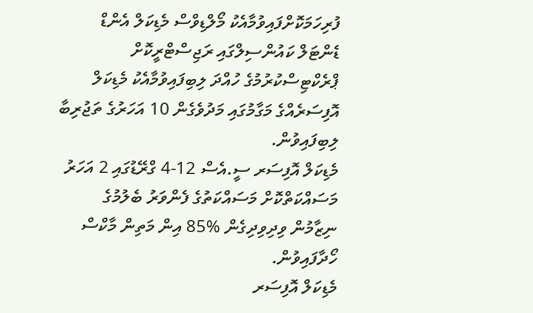ފުރިހަމަކޮށްފައިވުމާއެކު މޯލްޑިވްސް މެޑިކަލް އެންޑް ޑެންޓަލް ކައުންސިލްގައި ރަޖިސްޓްރީކޮށް ޕްރެކްޓިސްކުރުމުގެ ހުއްދަ ލިބިފައިވުމާއެކު މެޑިކަލް އޮފިސަރެއްގެ މަގާމުގައި މަދުވެގެން 10 އަހަރުގެ ތަޖުރިބާ ލިބިފައިވުން.
މެޑިކަލް އޮފިސަރ ސީ.އެސް 12-4 ގްރޭޑުގައި 2 އަހަރު މަސައްކަތްކޮށް މަސައްކަތުގެ ފެންވަރު ބެލުމުގެ ނިޒާމުން ވިދިވިދިގެން %85 އިން މަތިން މާކްސް ހޯދާފައިވުން.
މެޑިކަލް އޮފިސަރ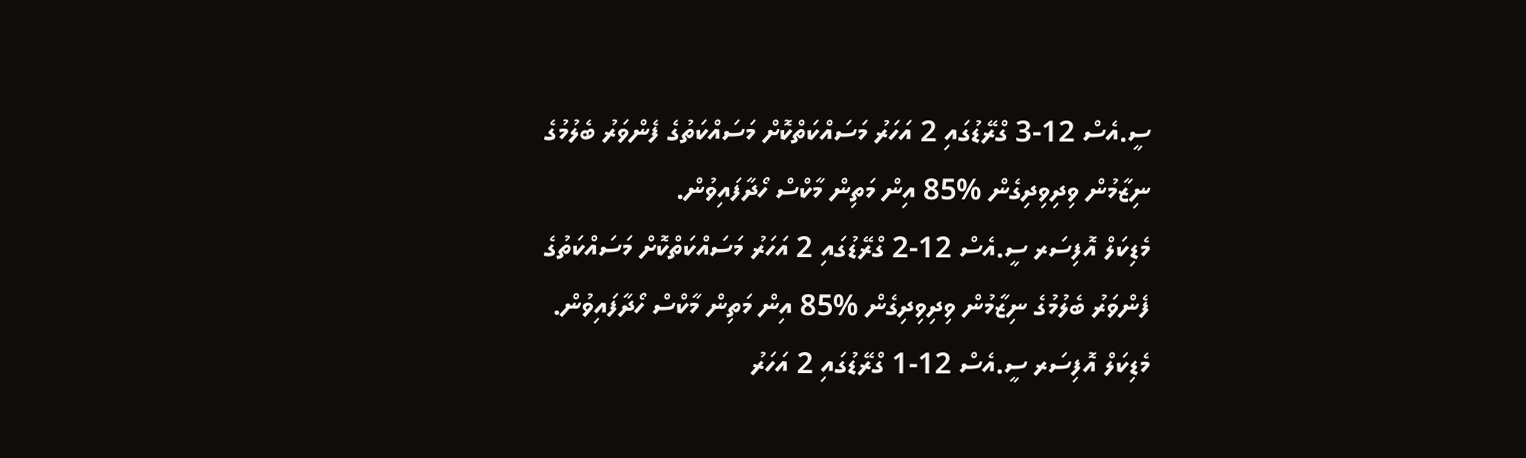ސީ.އެސް 12-3 ގްރޭޑުގައި 2 އަހަރު މަސައްކަތްކޮށް މަސައްކަތުގެ ފެންވަރު ބެލުމުގެ ނިޒާމުން ވިދިވިދިގެން %85 އިން މަތިން މާކްސް ހޯދާފައިވުން.
މެޑިކަލް އޮފިސަރ ސީ.އެސް 12-2 ގްރޭޑުގައި 2 އަހަރު މަސައްކަތްކޮށް މަސައްކަތުގެ ފެންވަރު ބެލުމުގެ ނިޒާމުން ވިދިވިދިގެން %85 އިން މަތިން މާކްސް ހޯދާފައިވުން.
މެޑިކަލް އޮފިސަރ ސީ.އެސް 12-1 ގްރޭޑުގައި 2 އަހަރު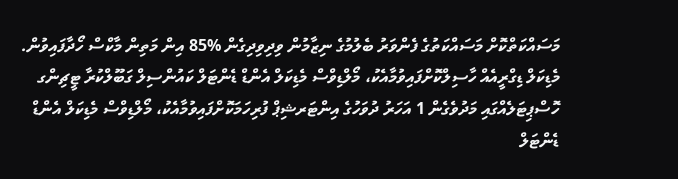މަސައްކަތްކޮށް މަސައްކަތުގެ ފެންވަރު ބެލުމުގެ ނިޒާމުން ވިދިވިދިގެން %85 އިން މަތިން މާކްސް ހޯދާފައިވުން.
މެޑިކަލް ޑިގްރީއެއް ހާސިލްކޮށްފައިވުމާއެކު، މޯލްޑިވްސް މެޑިކަލް އެންޑް ޑެންޓަލް ކައުންސިލް ގަބޫލްކުރާ ޓީޗިންގ ހޮސްޕިޓަލެއްގައި މަދުވެގެން 1 އަހަރު ދުވަހުގެ އިންޓަރޝިޕް ފުރިހަމަކޮށްފައިވުމާއެކު، މޯލްޑިވްސް މެޑިކަލް އެންޑް ޑެންޓަލް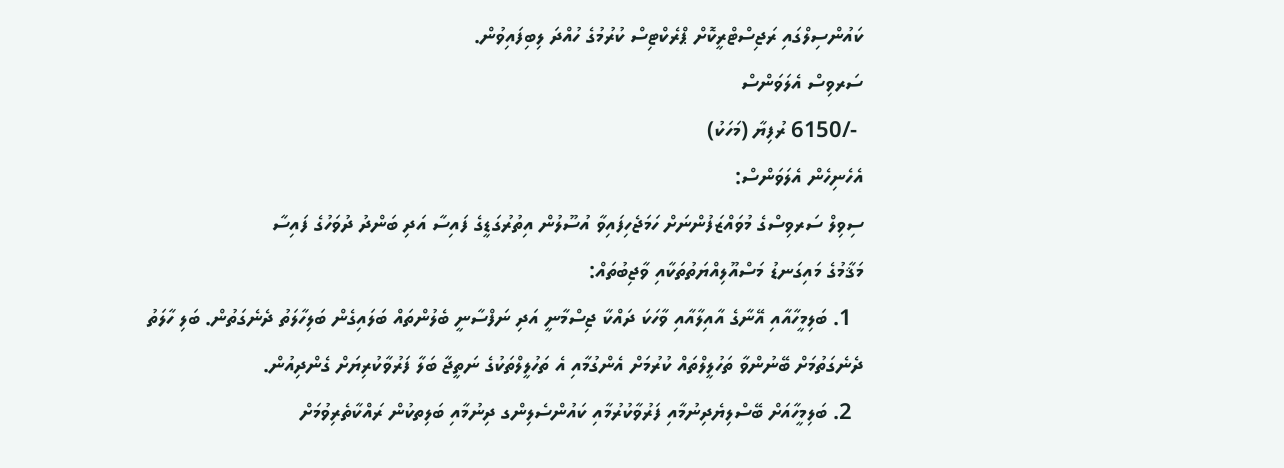ކައުންސިލްގައި ރަޖިސްޓްރީކޮށް ޕްރެކްޓިސް ކުރުމުގެ ހުއްދަ ލިބިފައިވުން.
ސަރވިސް އެލަވަންސް
 -/6150 ރުފިޔާ (މަހަކު)
އެހެނިހެން އެލަވަންސް:
ސިވިލް ސަރވިސްގެ މުވައްޒަފުންނަށް ހަމަޖެހިފައިވާ އުސޫލުން އިތުރުގަޑީގެ ފައިސާ އަދި ބަންދު ދުވަހުގެ ފައިސާ
މަޤާމުގެ މައިގަނޑު މަސްއޫލިއްޔަތުތަކާއި ވާޖިބުތައް:
  1. ބަލިމީހާއާއި އޭނާގެ އާއިލާއާއި ވާހަކަ ދައްކާ ޖިސްމާނީ އަދި ނަފްސާނީ ބެލުންތައް ބަލައިގެން ބަލިހާލަތު ދެނެގަތުން. ބަލި ހާލަތު ދެނެގަތުމަށް ބޭނުންވާ ތަހުލީލްތައް ކުރުމަށް އެންގުމާއި އެ ތަހުލީލްތަކުގެ ނަތީޖާ ބަލާ ފަރުވާކުރިޔަށް ގެންދިއުން.
  2. ބަލިމީހާއަށް ބޭސްލިޔެދިނުމާއި ފަރުވާކުރުމާއި ކައުންސެލިންގ ދިނުމާއި ބަލިތކުން ރައްކާތެރިވުމަށް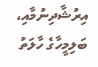އިރުޝާދިނުމާއި، ބަލިމީހާގެ ހާލަތު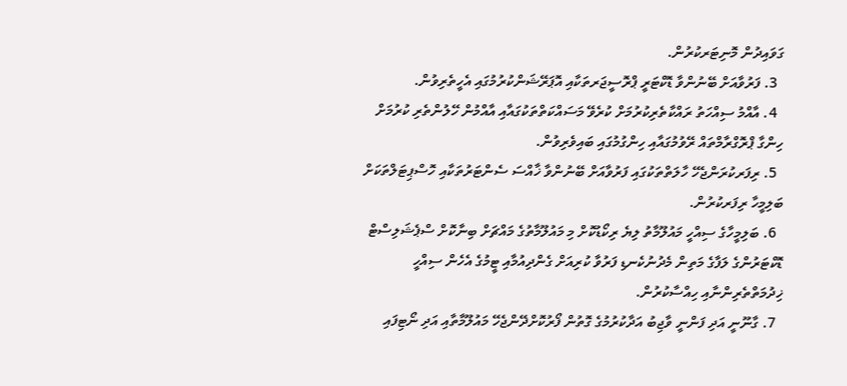ގަވައިދުން މޮނިޓަރކުރުން.
  3. ފަރުވާއަށް ބޭނުންވާ ޑޮކްޓަރީ ޕްރޮސީޖަރތަކާއި އޮޕަރޭޝަންކުރުމުގައި އެހީތެރިވުން.
  4. އާއްމު ސިއްހަތު ރައްކާތެރިކުރުމަށް ކުރެވޭ މަސައްކަތްތަކުގައާއި އާއްމުން ހޭލުންތެރި ކުރުމަށް ހިންގާ ޕްރޮގްރާމްތައް ރޭވުމުގައާއި ހިންގުމުގައި ބައިވެރިވުން.
  5. ރިފަރކުރަންޖެހޭ ހާލަތްތަކުގައި ފަރުވާއަށް ބޭނުންވާ ޚާއްސަ ސެންޓަރުތަކާއި ހޮސްޕިޓަލްތަކަށް ބަލިމީހާ ރިފަރކުރުން.
  6. ބަލިމީހާގެ ސިއްހީ މައުލޫމާތު ލިޔެ ރިކޯޑުކޮށް މި މައުލޫމާތުގެ މައްޗަށް ބިނާކޮށް ސްޕެޝަލިސްޓް ޑޮކްޓަރުންގެ ލަފާގެ މަތިން މެދުނުކެނޑި ފަރުވާ ކުރިއަށް ގެންދިއުމާއި ޓީމުގެ އެހެން ސިއްހީ ޚިދުމަތްތެރިންނާއި ހިއްސާކުރުން.
  7. ގާނޫނީ އަދި ފަންނީ ވާޖިބު އަދާކުރުމުގެ ގޮތުން ފޯރުކޮށްދޭންޖެހޭ މައުލޫމާތާއި އަދި ނޯޓިފައި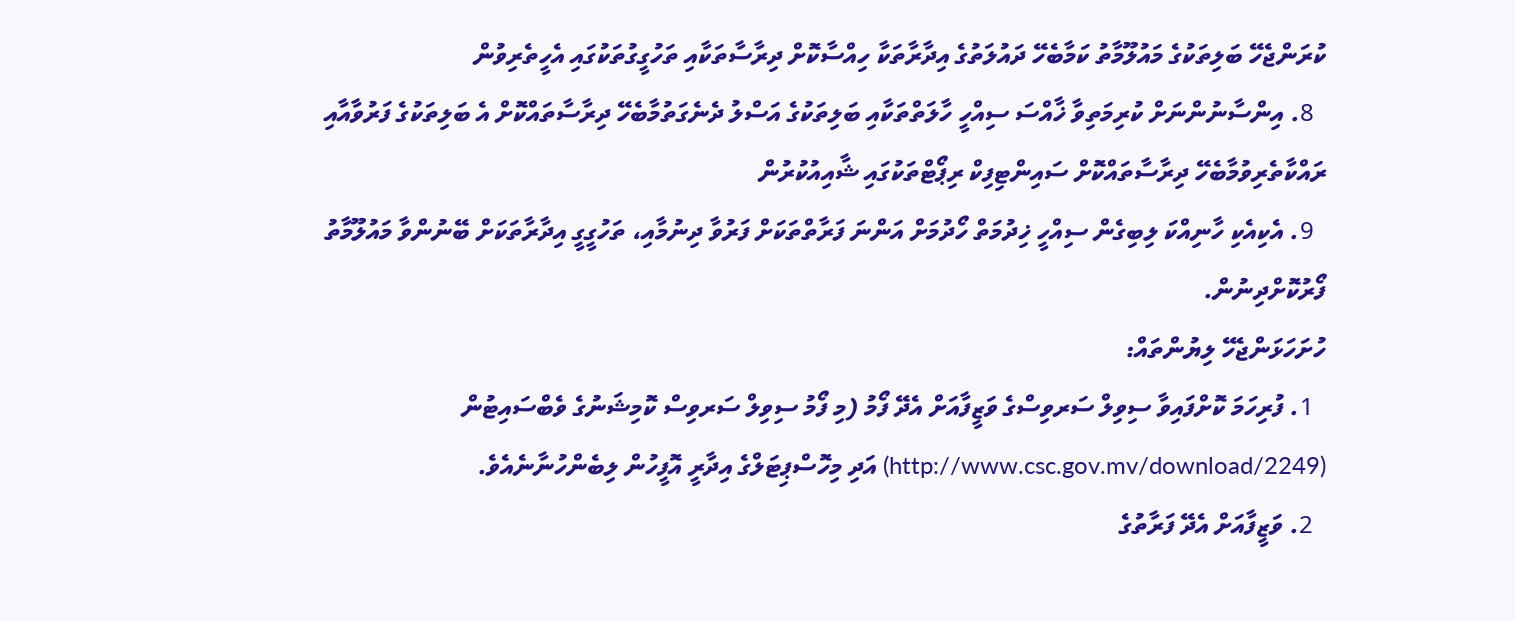ކުރަންޖެހޭ ބަލިތަކުގެ މައުލޫމާތު ކަމާބެހޭ ދައުލަތުގެ އިދާރާތަކާ ހިއްސާކޮށް ދިރާސާތަކާއި ތަހުގީގުތަކުގައި އެހީތެރިވުން
  8. އިންސާނުންނަށް ކުރިމަތިވާ ޚާއްސަ ސިއްހީ ހާލަތްތަކާއި ބަލިތަކުގެ އަސްލު ދެނެގަތުމާބެހޭ ދިރާސާތައްކޮށް އެ ބަލިތަކުގެ ފަރުވާއާއި ރައްކާތެރިވުމާބެހޭ ދިރާސާތައްކޮށް ސައިންޓިފިކް ރިޕޯޓްތަކުގައި ޝާއިއުކުރުން
  9. އެކިއެކި ހާނިއްކަ ލިބިގެން ސިއްހީ ޚިދުމަތް ހޯދުމަށް އަންނަ ފަރާތްތަކަށް ފަރުވާ ދިނުމާއި، ތަހުގީގީ އިދާރާތަކަށް ބޭނުންވާ މައުލޫމާތު ފޯރުކޮށްދިނުން.
ހުށަހަޅަންޖެހޭ ލިޔުންތައް:
  1. ފުރިހަމަ ކޮށްފައިވާ ސިވިލް ސަރވިސްގެ ވަޒީފާއަށް އެދޭ ފޯމު (މި ފޯމު ސިވިލް ސަރވިސް ކޮމިޝަނުގެ ވެބްސައިޓުން (http://www.csc.gov.mv/download/2249) އަދި މިހޮސްޕިޓަލްގެ އިދާރީ އޮފީހުން ލިބެންހުނާނެއެވެ.
  2. ވަޒީފާއަށް އެދޭ ފަރާތުގެ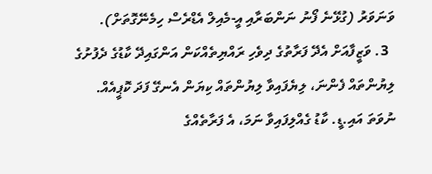ވަނަވަރު (ގުޅޭނެ ފޯނު ނަންބަރާއި އީ-މެއިލް އެޑްރެސް ހިމެނޭގޮތަށް).
  3. ވަޒީފާއަށް އެދޭ ފަރާތުގެ ދިވެހި ރައްޔިތެއްކަން އަންގައިދޭ ކާޑުގެ ދެފުށުގެ ލިޔުންތައް ފެންނަ، ލިޔެފައިވާ ލިޔުންތައް ކިޔަން އެނގޭ ފަދަ ކޮޕީއެއް. ނުވަތަ އައި.ޑީ. ކާޑު ގެއްލިފައިވާ ނަމަ، އެ ފަރާތެއްގެ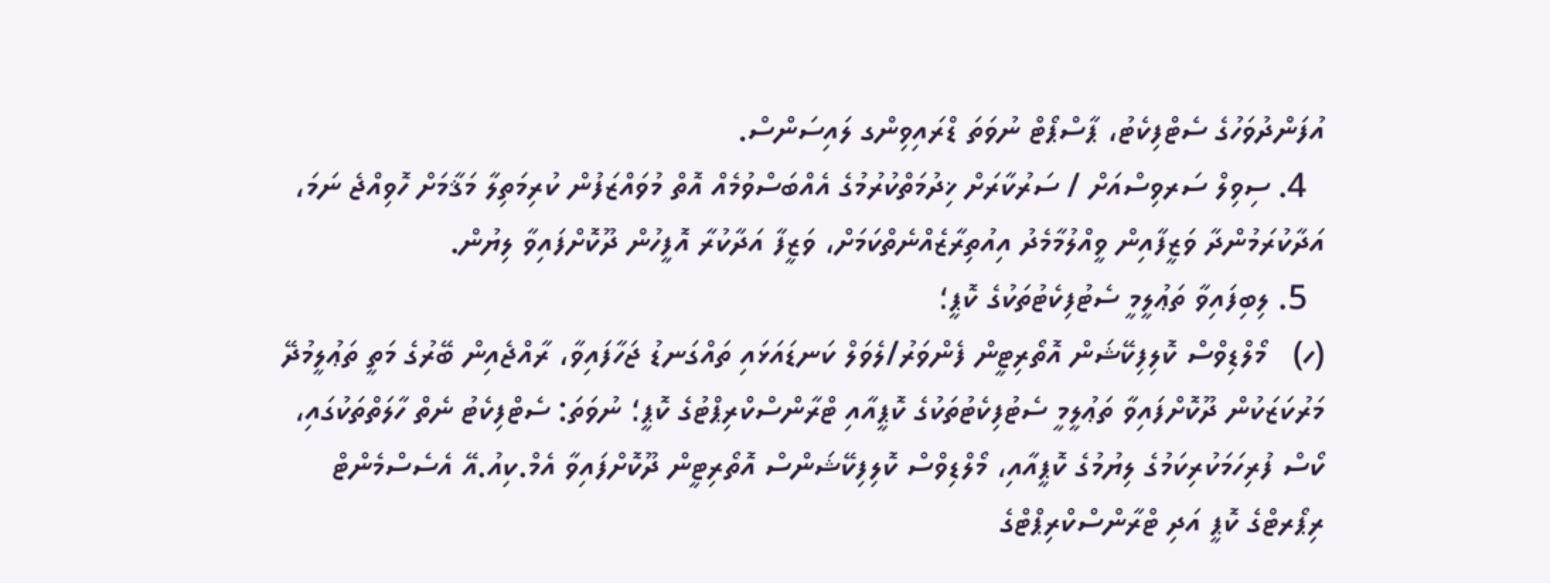އުފަންދުވަހުގެ ސެޓްފިކެޓު، ޕާސްޕޯޓް ނުވަތަ ޑްރައިވިންގ ލައިސަންސް.
  4. ސިވިލް ސަރވިސްއަށް / ސަރުކާރަށް ޚިދުމަތްކުރުމުގެ އެއްބަސްވުމެއް އޮތް މުވައްޒަފުން ކުރިމަތިލާ މަޤާމަށް ހޮވިއްޖެ ނަމަ، އަދާކުރަމުންދާ ވަޒީފާއިން ވީއްލުމާމެދު އިއުތިރާޒެއްނެތްކަމަށް، ވަޒީފާ އަދާކުރާ އޮފީހުން ދޫކޮށްފައިވާ ލިޔުން.
  5. ލިބިފައިވާ ތަޢުލީމީ ސެޓުފިކެޓުތަކުގެ ކޮޕީ؛
(ހ)   މޯލްޑިވްސް ކޮލިފިކޭޝަން އޮތޯރިޓީން ފެންވަރު/ލެވަލް ކަނޑައަޅައި ތައްގަނޑު ޖަހާފައިވާ، ރާއްޖެއިން ބޭރުގެ މަތީ ތަޢުލީމުދޭ މަރުކަޒަކުން ދޫކޮށްފައިވާ ތަޢުލީމީ ސެޓުފިކެޓުތަކުގެ ކޮޕީއާއި ޓްރާންސްކްރިޕްޓުގެ ކޮޕީ؛ ނުވަތަ: ސެޓްފިކެޓު ނެތް ހާލަތްތަކުގައި، ކޯސް ފުރިހަމަކުރިކަމުގެ ލިޔުމުގެ ކޮޕީއާއި، މޯލްޑިވްސް ކޮލިފިކޭޝަންސް އޮތޯރިޓީން ދޫކޮށްފައިވާ އެމް.ކިއު.އޭ އެސެސްމެންޓް ރިޕޯރޓްގެ ކޮޕީ އަދި ޓްރާންސްކްރިޕްޓްގެ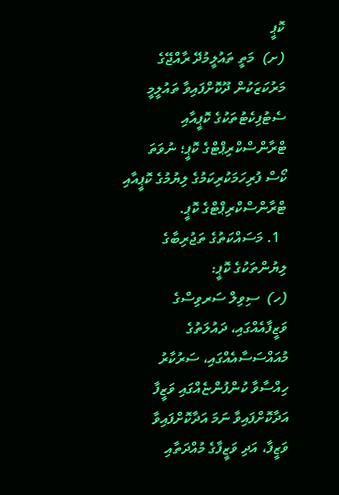ކޮޕީ
(ށ)  މަތީ ތައުލީމުދޭ ރާއްޖޭގެ މަރުކަޒަކުން ދޫކޮށްފައިވާ ތައުލީމީ ސެޓުފިކެޓުތަކުގެ ކޮޕީއާއި ޓްރާންސްކްރިޕްޓްގެ ކޮޕީ؛ ނުވަތަ ކޯސް ފުރިހަމަކުރިކަމުގެ ލިޔުމުގެ ކޮޕީއާއި ޓްރާންސްކްރިޕްޓްގެ ކޮޕީ.
  1. މަސައްކަތުގެ ތަޖުރިބާގެ ލިޔުންތަކުގެ ކޮޕީ:
(ހ)  ސިވިލް ސަރވިސްގެ ވަޒީފާއެއްގައި، ދައުލަތުގެ މުއައްސަސާއެއްގައި، ސަރުކާރު ހިއްސާވާ ކުންފުންޏެއްގައި ވަޒީފާ އަދާކޮށްފައިވާ ނަމަ އަދާކޮށްފައިވާ ވަޒީފާ، އަދި ވަޒީފާގެ މުއްދަތާއި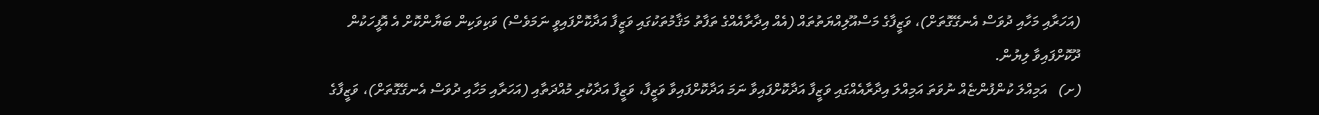(އަހަރާއި މަހާއި ދުވަސް އެނގޭގޮތަށް)، ވަޒީފާގެ މަސްއޫލިއްޔަތުތައް (އެއް އިދާރާއެއްގެ ތަފާތު މަޤާމުތަކުގައި ވަޒީފާ އަދާކޮށްފައިވީ ނަމަވެސް) ވަކިވަކިން ބަޔާންކޮށް އެ އޮފީހަކުން ދޫކޮށްފައިވާ ލިޔުން.
(ށ)   އަމިއްލަ ކުންފުންޏެއް ނުވަތަ އަމިއްލަ އިދާރާއެއްގައި ވަޒީފާ އަދާކޮށްފައިވާ ނަމަ އަދާކޮށްފައިވާ ވަޒީފާ، ވަޒީފާ އަދާކުރި މުއްދަތާއި (އަހަރާއި މަހާއި ދުވަސް އެނގޭގޮތަށް)، ވަޒީފާގެ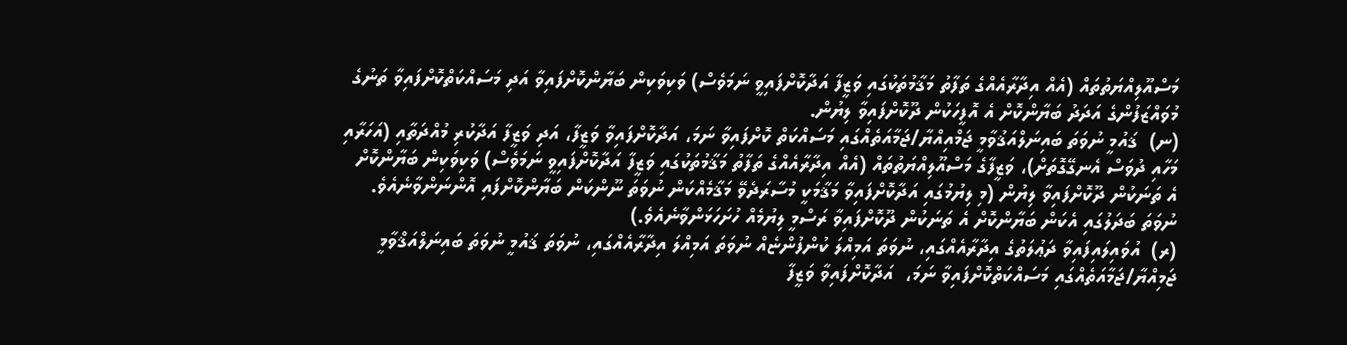މަސްއޫލިއްޔަތުތައް (އެއް އިދާރާއެއްގެ ތަފާތު މަޤާމުތަކުގައި ވަޒީފާ އަދާކޮށްފައިވީ ނަމަވެސް) ވަކިވަކިން ބަޔާންކޮށްފައިވާ އަދި މަސައްކަތްކޮށްފައިވާ ތަނުގެ މުވައްޒަފުންގެ އަދަދު ބަޔާންކޮށް އެ އޮފީހަކުން ދޫކޮށްފައިވާ ލިޔުން.
(ނ)  ޤައުމީ ނުވަތަ ބައިނަލްއަޤުވާމީ ޖަމްއިއްޔާ/ޖަމާއަތެއްގައި މަސައްކަތް ކޮށްފައިވާ ނަމަ، އަދާކޮށްފައިވާ ވަޒީފާ، އަދި ވަޒީފާ އަދާކުރި މުއްދަތާއި (އަހަރާއި މަހާއި ދުވަސް އެނގޭގޮތަށް)، ވަޒީފާގެ މަސްއޫލިއްޔަތުތައް (އެއް އިދާރާއެއްގެ ތަފާތު މަޤާމުތަކުގައި ވަޒީފާ އަދާކޮށްފައިވީ ނަމަވެސް) ވަކިވަކިން ބަޔާންކޮށް އެ ތަނަކުން ދޫކޮށްފައިވާ ލިޔުން (މި ލިޔުމުގައި އަދާކޮށްފައިވާ މަޤާމަކީ މުސާރަދެވޭ މަޤާމެއްކަން ނުވަތަ ނޫންކަން ބަޔާންކޮށްފައި އޮންނަންވާނެއެވެ. ނުވަތަ ބަދަލުގައި އެކަން ބަޔާންކޮށް އެ ތަނަކުން ދޫކޮށްފައިވާ ރަސްމީ ލިޔުމެއް ހުށަހަޅަންވާނެއެވެ.)
(ރ)  އުވައިލައިފައިވާ ދަޢުލަތުގެ އިދާރާއެއްގައި، ނުވަތަ އަމިއްލަ ކުންފުންޏެއް ނުވަތަ އަމިއްލަ އިދާރާއެއްގައި، ނުވަތަ ޤައުމީ ނުވަތަ ބައިނަލްއަޤްވާމީ ޖަމިއްޔާ/ޖަމާއަތެއްގައި މަސައްކަތްކޮށްފައިވާ ނަމަ،  އަދާކޮށްފައިވާ ވަޒީފާ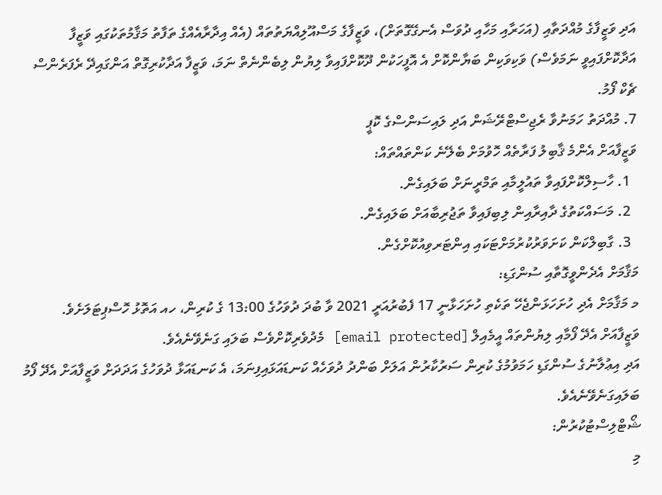އަދި ވަޒީފާގެ މުއްދަތާއި (އަހަރާއި މަހާއި ދުވަސް އެނގޭގޮތަށް)، ވަޒީފާގެ މަސްއޫލިއްޔަތުތައް (އެއް އިދާރާއެއްގެ ތަފާތު މަޤާމުތަކުގައި ވަޒީފާ އަދާކޮށްފައިވީ ނަމަވެސް) ވަކިވަކިން ބަޔާންކޮށް އެ އޮފީހަކުން ދޫކޮށްފައިވާ ލިޔުން ލިބެންނެތް ނަމަ، ވަޒީފާ އަދާކުރިގޮތް އަންގައިދޭ ރެފަރެންސް ޗެކް ފޯމު.
7. މުއްދަތު ހަމަނުވާ ރެޖިސްޓްރޭޝަން އަދި ލައިސަންސްގެ ކޮޕީ
ވަޒީފާއަށް އެންމެ ޤާބިލު ފަރާތެއް ހޮވުމަށް ބެލޭނެ ކަންތައްތައް:
  1. ހާސިލްކޮށްފައިވާ ތައުލީމާއި ތަމްރީނަށް ބަލައިގެން.
  2. މަސައްކަތުގެ ދާއިރާއިން ލިބިފައިވާ ތަޖުރިބާއަށް ބަލައިގެން.
  3. ގާބިލްކަން ކަށަވަރުކުރުމަށްޓަކައި އިންޓަރވިއުކޮށްގެން.
މަޤާމަށް އެދެންވީގޮތާއި ސުންގަޑި:
މ މަޤާމަށް އެދި ހުށަހަޅަންޖެހޭ ތަކެތި ހުށަހަޅާނީ 17 ފެބުރުއަރީ 2021 ވާ ބުދަ ދުވަހުގެ 13:00 ގެ ކުރިން، ހއ އަތޮޅު ހޮސްޕިޓަލަށެވެ. ވަޒީފާއަށް އެދޭ ފޯމާއި ލިޔުންތައް އީމެއިލް [email protected] މެދުވެރިކޮށްވެސް ބަލައި ގަނެވޭނެއެވެ.
އަދި އިޢުލާނުގެ ސުންގަޑި ހަމަވުމުގެ ކުރިން ސަރުކާރުން އަލަށް ބަންދު ދުވަހެއް ކަނޑައަޅައިފިނަމަ، އެ ކަނޑައަޅާ ދުވަހުގެ އަދަދަށް ވަޒީފާއަށް އެދޭ ފޯމު ބަލައިގަނެވޭނެއެވެ.
ޝޯޓްލިސްޓުކުރުން:
މި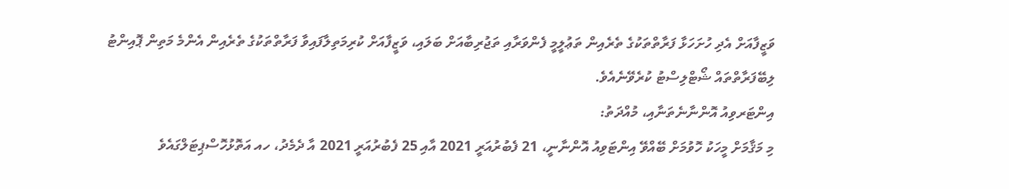ވަޒީފާއަށް އެދި ހުށަހަޅާ ފަރާތްތަކުގެ ތެރެއިން ތަޢުލީމީ ފެންވަރާއި ތަޖުރިބާއަށް ބަލައި، ވަޒީފާއަށް ކުރިމަތިލާފައިވާ ފަރާތްތަކުގެ ތެރެއިން އެންމެ މަތިން ޕޮއިންޓު ލިބޭފަރާތްތައް ޝޯޓްލިސްޓު ކުރެވޭނެއެވެ.
އިންޓަރވިއު އޮންނާނެތަނާއި، މުއްދަތު:
މި މަޤާމަށް މީހަކު ހޮވުމަށް ބޭއްވޭ އިންޓަވިއު އޮންނާނީ، 21 ފެބުރުއަރީ 2021 އާއި 25 ފެބުރުއަރީ 2021 އާ ދެމެދު، ހއ އަތޮޅުހޮސްޕިޓަލްގައެވެ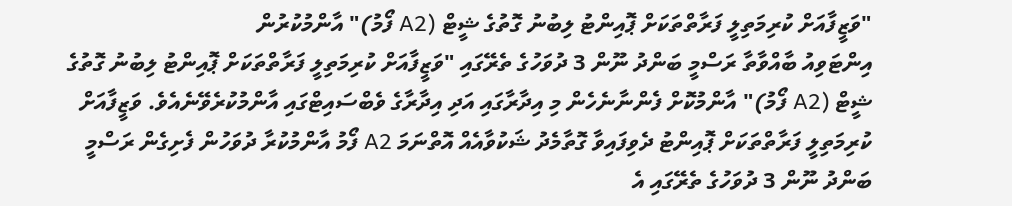"ވަޒީފާއަށް ކުރިމަތިލީ ފަރާތްތަކަށް ޕޮއިންޓު ލިބުނު ގޮތުގެ ޝީޓް (A2 ފޯމު)" އާންމުކުރުން
އިންޓަވިއު ބާއްވާތާ ރަސްމީ ބަންދު ނޫން 3 ދުވަހުގެ ތެރޭގައި "ވަޒީފާއަށް ކުރިމަތިލީ ފަރާތްތަކަށް ޕޮއިންޓު ލިބުނު ގޮތުގެ ޝީޓް (A2 ފޯމު)" އާންމުކޮށް ފެންނާނެހެން މި އިދާރާގައި އަދި އިދާރާގެ ވެބްސައިޓްގައި އާންމުކުރެވޭނެއެވެ. ވަޒީފާއަށް ކުރިމަތިލީ ފަރާތްތަކަށް ޕޮއިންޓު ދެވިފައިވާ ގޮތާމެދު ޝަކުވާއެއް އޮތްނަމަ A2 ފޯމު އާންމުކުރާ ދުވަހުން ފެށިގެން ރަސްމީ ބަންދު ނޫން 3 ދުވަހުގެ ތެރޭގައި އެ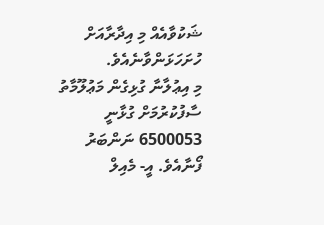ޝަކުވާއެއް މި އިދާރާއަށް ހުށަހަޅަންވާނެއެވެ.
މި އިޢުލާނާ ގުޅިގެން މަޢުލޫމާތު ސާފުކުރުމަށް ގުޅާނީ 6500053 ނަންބަރު ފޯނާއެވެ. އީ- މެއިލް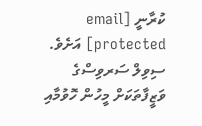ކުރާނީ [email protected] އަށެވެ.
ސިވިލް ސަރވިސްގެ ވަޒީފާތަކަށް މީހުން ހޮވުމާއި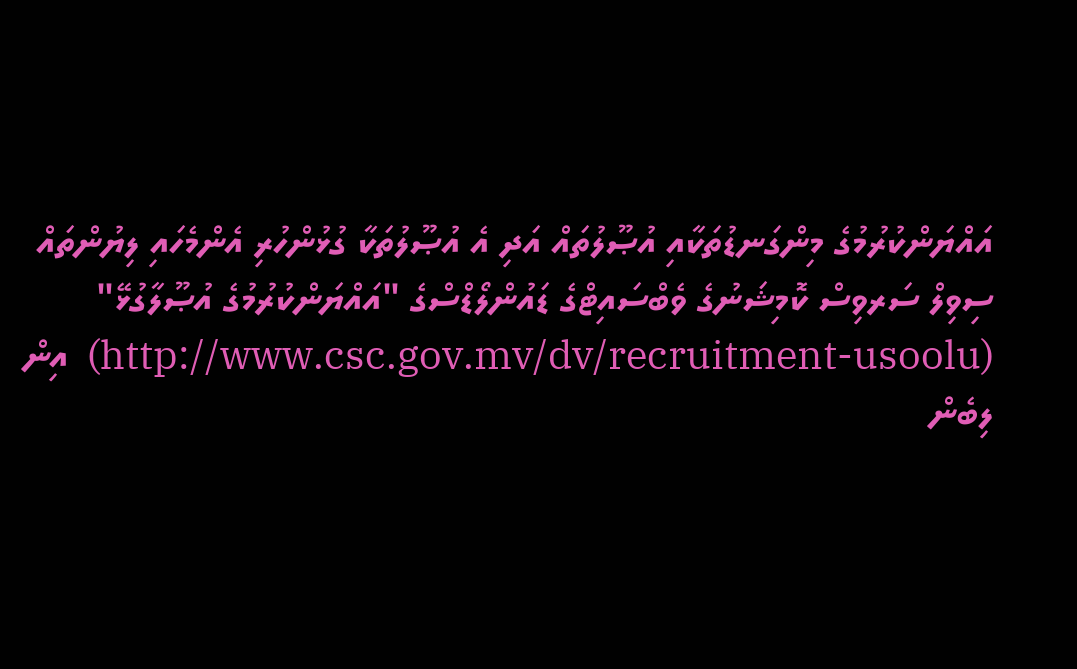އައްޔަންކުރުމުގެ މިންގަނޑުތަކާއި އުޞޫލުތައް އަދި އެ އުޞޫލުތަކާ ގުޅުންހުރި އެންމެހައި ލިޔުންތައް ސިވިލް ސަރވިސް ކޮމިޝަނުގެ ވެބްސައިޓްގެ ޑައުންލޯޑްސްގެ "އައްޔަންކުރުމުގެ އުޞޫލާގުޅޭ" (http://www.csc.gov.mv/dv/recruitment-usoolu)  އިން ލިބެން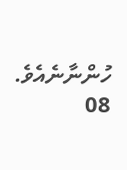ހުންނާނެއެވެ.
08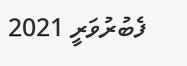ފެބުރުވަރީ 2021